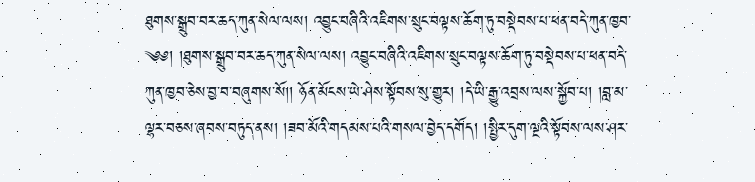ཐུགས་སྒྲུབ་བར་ཆད་ཀུན་སེལ་ལས། འབྱུང་བཞིའི་འཇིགས་སྲུང་བལྟས་ཆོག་ཏུ་བསྡེབས་པ་ཕན་བདེ་ཀུན་ཁྱབ་
༄༅། །ཐུགས་སྒྲུབ་བར་ཆད་ཀུན་སེལ་ལས། འབྱུང་བཞིའི་འཇིགས་སྲུང་བལྟས་ཆོག་ཏུ་བསྡེབས་པ་ཕན་བདེ་ཀུན་ཁྱབ་ཅེས་བྱ་བ་བཞུགས་སོ།། ཉོན་མོངས་ཡེ་ཤེས་སྟོབས་སུ་གྱུར། །དེ་ཡི་རྒྱུ་འབྲས་ལས་སྐྱོབ་པ། །བླ་མ་ལྷར་བཅས་ཞབས་བཏུད་ནས། །ཟབ་མོའི་གདམས་པའི་གསལ་བྱེད་དགོད། །སྤྱིར་དུག་ལྔའི་སྟོབས་ལས་ཤར་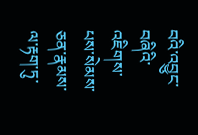བའི་འབྱུང་བཞིའི་འཇིགས་པས་སེམས་ཅན་རྣམས་ལ་རྟག་ཏུ་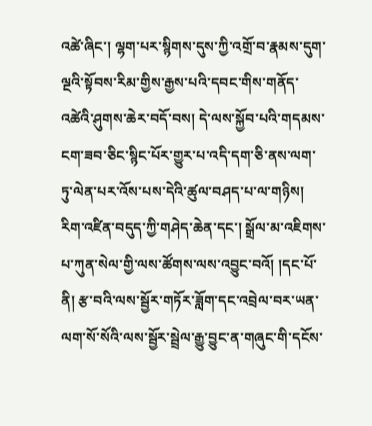འཚེ་ཞིང་། ལྷག་པར་སྙིགས་དུས་ཀྱི་འགྲོ་བ་རྣམས་དུག་ལྔའི་སྟོབས་རིམ་གྱིས་རྒྱས་པའི་དབང་གིས་གནོད་འཚེའི་ཤུགས་ཆེར་བདོ་བས། དེ་ལས་སྐྱོབ་པའི་གདམས་ངག་ཟབ་ཅིང་སྙིང་པོར་གྱུར་པ་འདི་དག་ཅི་ནས་ལག་ཏུ་ལེན་པར་འོས་པས་དེའི་ཚུལ་བཤད་པ་ལ་གཉིས། རིག་འཛིན་བདུད་ཀྱི་གཤེད་ཆེན་དང་། སྒྲོལ་མ་འཇིགས་པ་ཀུན་སེལ་གྱི་ལས་ཚོགས་ལས་འབྱུང་བའོ། །དང་པོ་ནི། རྩ་བའི་ལས་སྦྱོར་གཏོར་ཟློག་དང་འབྲེལ་བར་ཡན་ལག་སོ་སོའི་ལས་སྦྱོར་སྦྲེལ་རྒྱུ་བྱུང་ན་གཞུང་གི་དངོས་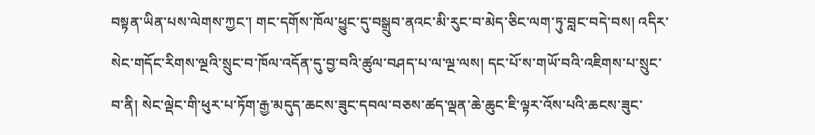བསྟན་ཡིན་པས་ལེགས་ཀྱང་། གང་དགོས་ཁོལ་ཕྱུང་དུ་བསྒྲུབ་ནའང་མི་རུང་བ་མེད་ཅིང་ལག་ཏུ་བླང་བདེ་བས། འདིར་སེང་གདོང་རིགས་ལྔའི་སྲུང་བ་ཁོལ་འདོན་དུ་བྱ་བའི་ཚུལ་བཤད་པ་ལ་ལྔ་ལས། དང་པོ་ས་གཡོ་བའི་འཇིགས་པ་སྲུང་བ་ནི། སེང་ལྡེང་གི་ཕུར་པ་ཏོག་རྒྱ་མདུད་ཆངས་ཟུང་དབལ་བཅས་ཚད་ལྡན་ཆེ་ཆུང་ཇི་ལྟར་འོས་པའི་ཆངས་ཟུང་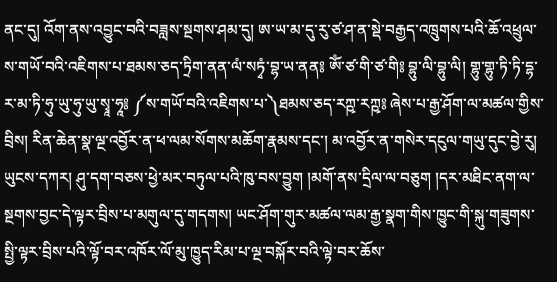ནང་དུ། འོག་ནས་འབྱུང་བའི་བཟླས་སྔགས་ཤམ་དུ། ཨ་ཡ་མ་དུ་རུ་ཙ་ཤ་ན་སྡེ་བརྒྱད་འཁྲུགས་པའི་ཆོ་འཕྲུལ་ས་གཡོ་བའི་འཇིགས་པ་ཐམས་ཅད་ཏྲིག་ནན་ལཾ་སཏྭཾ་བྷ་ཡ་ནན༔ ཨོཾ་ཙ་གི་ཙ་གི༔ བྷུ་ལི་བྷུ་ལི། གྷུ་གྷུ་ཏི་ཏི་དྷ་ར་མ་ཏི་ཧུ་ཡུ་ཧུ་ཡུ་སྭཱ་ཧཱ༔ ༼ས་གཡོ་བའི་འཇིགས་པ་༽ཐམས་ཅད་རཀྵ་རཀྵ༔ ཞེས་པ་རྒྱ་ཤོག་ལ་མཚལ་གྱིས་བྲིས། རིན་ཆེན་སྣ་ལྔ་འབྱོར་ན་ཕ་ལམ་སོགས་མཆོག་རྣམས་དང་། མ་འབྱོར་ན་གསེར་དངུལ་གཡུ་དུང་བྱེ་རུ། ཡུངས་དཀར། ཤུ་དག་བཅས་ཕྱེ་མར་བཏུལ་པའི་ཁུ་བས་བྱུག །མགོ་ནས་དྲིལ་ལ་བཅུག །དར་མཐིང་ནག་ལ་སྔགས་བྱང་དེ་ལྟར་བྲིས་པ་མགུལ་དུ་གདགས། ཡང་ཤོག་གུར་མཚལ་ལམ་རྒྱ་སྣག་གིས་ཁྱུང་གི་སྐུ་གཟུགས་སྤྱི་ལྟར་བྲིས་པའི་ལྟོ་བར་འཁོར་ལོ་མུ་ཁྱུད་རིམ་པ་ལྔ་བསྐོར་བའི་ལྟེ་བར་ཆོས་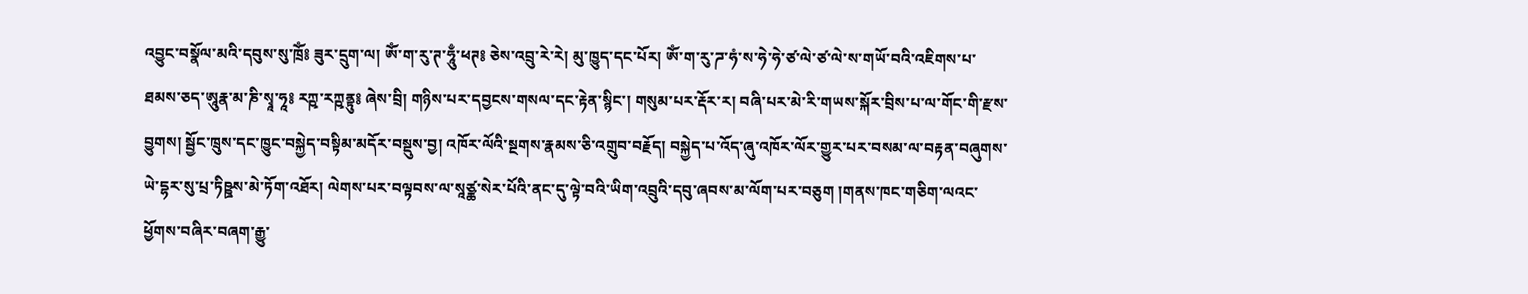འབྱུང་བསྣོལ་མའི་དབུས་སུ་ཁྲོཾ༔ ཟུར་དྲུག་ལ། ཨོཾ་ག་རུ་ཊ་ཧཱུྃ་ཕཊ༔ ཅེས་འབྲུ་རེ་རེ། མུ་ཁྱུད་དང་པོར། ཨོཾ་ག་རུ་ཌ་ཧཾ་ས་ཧེ་ཧེ་ཙ་ལེ་ཙ་ལེ་ས་གཡོ་བའི་འཇིགས་པ་ཐམས་ཅད་ཨཱུརྣ་མ་ཎི་སྭཱ་ཧཱ༔ རཀྵ་རཀྵནྟུ༔ ཞེས་བྲི། གཉིས་པར་དབྱངས་གསལ་དང་རྟེན་སྙིང་། གསུམ་པར་རྡོར་ར། བཞི་པར་མེ་རི་གཡས་སྐོར་བྲིས་པ་ལ་གོང་གི་རྫས་བྱུགས། སྦྱོང་ཁྲུས་དང་ཁྱུང་བསྐྱེད་བསྟིམ་མདོར་བསྡུས་བྱ། འཁོར་ལོའི་སྔགས་རྣམས་ཅི་འགྲུབ་བརྗོད། བསྐྱེད་པ་འོད་ཞུ་འཁོར་ལོར་གྱུར་པར་བསམ་ལ་བརྟན་བཞུགས་ཡེ་དྷར་སུ་པྲ་ཏིཥྛས་མེ་ཏོག་འཐོར། ལེགས་པར་བལྟབས་ལ་སཱཙྪ་སེར་པོའི་ནང་དུ་ལྟེ་བའི་ཡིག་འབྲུའི་དབུ་ཞབས་མ་ལོག་པར་བཅུག །གནས་ཁང་གཅིག་ལའང་ཕྱོགས་བཞིར་བཞག་རྒྱུ་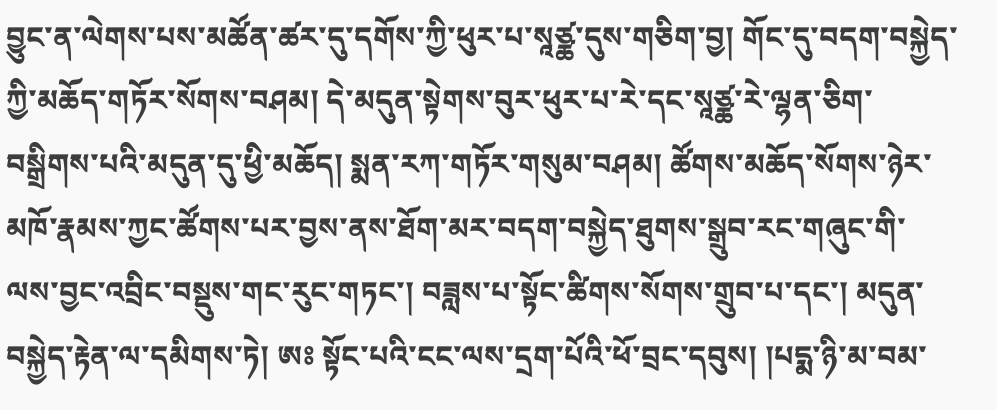བྱུང་ན་ལེགས་པས་མཚོན་ཚར་དུ་དགོས་ཀྱི་ཕུར་པ་སཱཙྪ་དུས་གཅིག་བྱ། གོང་དུ་བདག་བསྐྱེད་ཀྱི་མཆོད་གཏོར་སོགས་བཤམ། དེ་མདུན་སྟེགས་བུར་ཕུར་པ་རེ་དང་སཱཙྪ་རེ་ལྷན་ཅིག་བསྒྲིགས་པའི་མདུན་དུ་ཕྱི་མཆོད། སྨན་རཀ་གཏོར་གསུམ་བཤམ། ཚོགས་མཆོད་སོགས་ཉེར་མཁོ་རྣམས་ཀྱང་ཚོགས་པར་བྱས་ནས་ཐོག་མར་བདག་བསྐྱེད་ཐུགས་སྒྲུབ་རང་གཞུང་གི་ལས་བྱང་འབྲིང་བསྡུས་གང་རུང་གཏང་། བཟླས་པ་སྟོང་ཚིགས་སོགས་གྲུབ་པ་དང་། མདུན་བསྐྱེད་རྟེན་ལ་དམིགས་ཏེ། ཨཿ སྟོང་པའི་ངང་ལས་དྲག་པོའི་ཕོ་བྲང་དབུས། །པདྨ་ཉི་མ་བམ་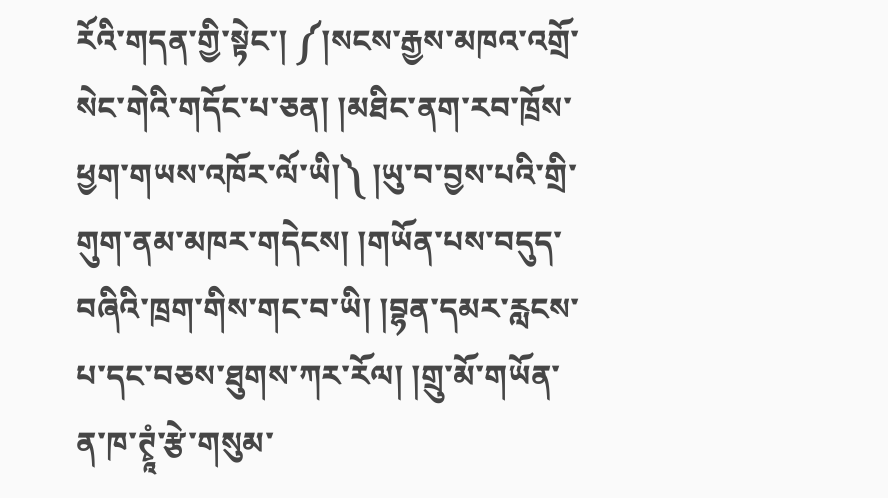རོའི་གདན་གྱི་སྟེང་། ༼།སངས་རྒྱས་མཁའ་འགྲོ་སེང་གེའི་གདོང་པ་ཅན། །མཐིང་ནག་རབ་ཁྲོས་ཕྱག་གཡས་འཁོར་ལོ་ཡི།༽ །ཡུ་བ་བྱས་པའི་གྲི་གུག་ནམ་མཁར་གདེངས། །གཡོན་པས་བདུད་བཞིའི་ཁྲག་གིས་གང་བ་ཡི། །བྷན་དམར་རླངས་པ་དང་བཅས་ཐུགས་ཀར་རོལ། །གྲུ་མོ་གཡོན་ན་ཁ་ཊྭཱཾ་རྩེ་གསུམ་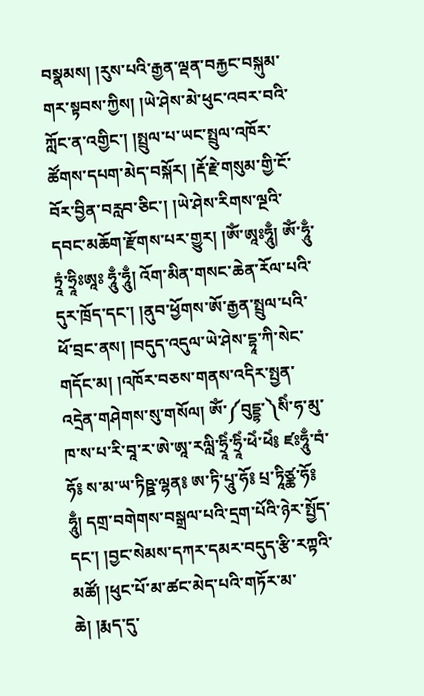བསྣམས། །རུས་པའི་རྒྱན་ལྡན་བརྐྱང་བསྐུམ་གར་སྟབས་ཀྱིས། །ཡེ་ཤེས་མེ་ཕུང་འབར་བའི་ཀློང་ན་འགྱིང་། །སྤྲུལ་པ་ཡང་སྤྲུལ་འཁོར་ཚོགས་དཔག་མེད་བསྐོར། །རྡོ་རྗེ་གསུམ་གྱི་ངོ་བོར་བྱིན་བརླབ་ཅིང་། །ཡེ་ཤེས་རིགས་ལྔའི་དབང་མཆོག་རྫོགས་པར་གྱུར། །ཨོཾ་ཨཱཿཧཱུྃ། ཨོཾ་ཧཱུྃ་ཏྲཱཾ་ཧྲཱིཿཨཱཿ ཧཱུྃ་ཧཱུྃ། འོག་མིན་གསང་ཆེན་རོལ་པའི་དུར་ཁྲོད་དང་། །ནུབ་ཕྱོགས་ཨོ་རྒྱན་སྤྲུལ་པའི་ཕོ་བྲང་ནས། །བདུད་འདུལ་ཡེ་ཤེས་དྷཱ་ཀི་སེང་གདོང་མ། །འཁོར་བཅས་གནས་འདིར་སྤྱན་འདྲེན་གཤེགས་སུ་གསོལ། ཨོཾ་༼བུདྡྷ་༽སིཾ་ཧ་མུ་ཁ་ས་པ་རི་བཱ་ར་ཨེ་ཨཱ་རལླི་ཧྲཱིཾ་ཧྲཱིཾ་ཕེཾ་ཕེཾ༔ ཛཿཧཱུྃ་བཾ་ཧོ༔ ས་མ་ཡ་ཏིཥྛ་ལྷན༔ ཨ་ཏི་པཱུ་ཧོ༔ པྲ་ཏཱིཙྪ་ཧོ༔ ཧཱུྃ། དགྲ་བགེགས་བསྒྲལ་པའི་དྲག་པོའི་ཉེར་སྤྱོད་དང་། །བྱང་སེམས་དཀར་དམར་བདུད་རྩི་རཀྟའི་མཚོ། །ཕུང་པོ་མ་ཚང་མེད་པའི་གཏོར་མ་ཆེ། །རྨད་དུ་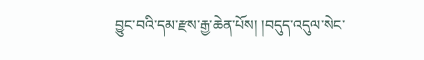བྱུང་བའི་དམ་རྫས་རྒྱ་ཆེན་པོས། །བདུད་འདུལ་སེང་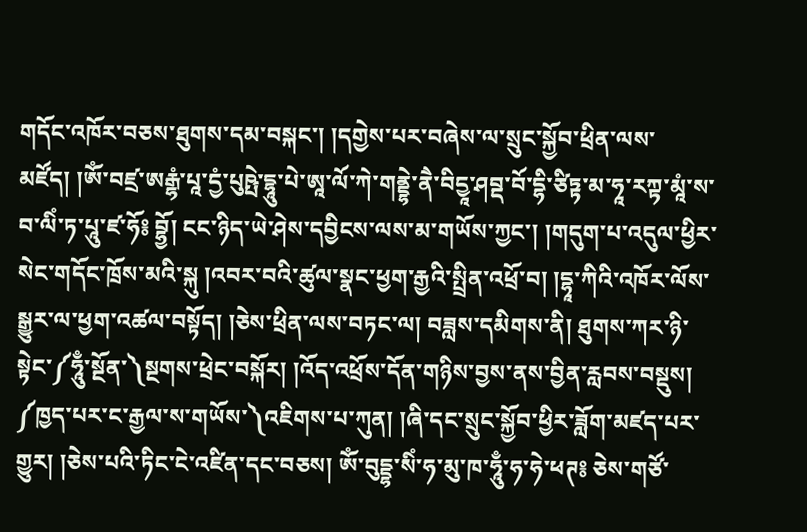གདོང་འཁོར་བཅས་ཐུགས་དམ་བསྐང་། །དགྱེས་པར་བཞེས་ལ་སྲུང་སྐྱོབ་ཕྲིན་ལས་མཛོད། །ཨོཾ་བཛྲ་ཨརྒྷཾ་པཱ་དྱཾ་པུཥྤེ་དྷཱུ་པེ་ཨཱ་ལོ་ཀེ་གནྡྷེ་ནཻ་བིདྱཱ་ཤབྡ་བོ་དྷི་ཙིཏྟ་མ་ཧཱ་རཀྟ་མཱཾ་ས་བ་ལིཾ་ཏ་པཱུ་ཛ་ཧོ༔ བྷྱོ། ངང་ཉིད་ཡེ་ཤེས་དབྱིངས་ལས་མ་གཡོས་ཀྱང་། །གདུག་པ་འདུལ་ཕྱིར་སེང་གདོང་ཁྲོས་མའི་སྐུ །འབར་བའི་ཚུལ་སྣང་ཕྱག་རྒྱའི་སྤྲིན་འཕྲོ་བ། །དྷཱ་ཀིའི་འཁོར་ལོས་སྒྱུར་ལ་ཕྱག་འཚལ་བསྟོད། །ཅེས་ཕྲིན་ལས་བཏང་ལ། བཟླས་དམིགས་ནི། ཐུགས་ཀར་ཉི་སྟེང་༼ཧཱུྃ་སྔོན་༽སྔགས་ཕྲེང་བསྐོར། །འོད་འཕྲོས་དོན་གཉིས་བྱས་ནས་བྱིན་རླབས་བསྡུས། ༼ཁྱད་པར་ང་རྒྱལ་ས་གཡོས་༽འཇིགས་པ་ཀུན། །ཞི་དང་སྲུང་སྐྱོབ་ཕྱིར་ཟློག་མཛད་པར་གྱུར། །ཅེས་པའི་ཏིང་ངེ་འཛིན་དང་བཅས། ཨོཾ་བུདྡྷ་སིཾ་ཧ་མུ་ཁ་ཧཱུྃ་ཧ་ཧེ་ཕཊ༔ ཅེས་གཙོ་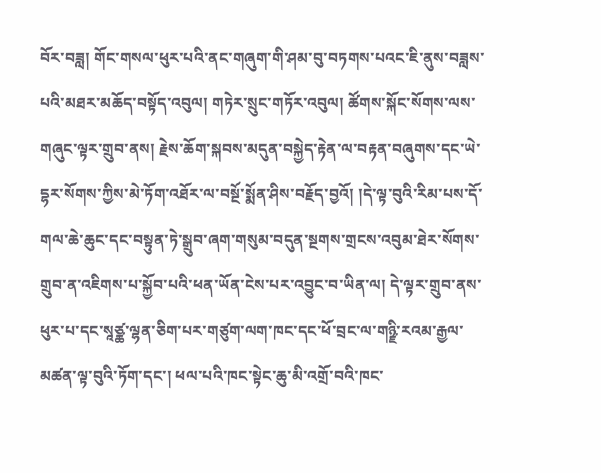བོར་བཟླ། གོང་གསལ་ཕུར་པའི་ནང་གཞུག་གི་ཤམ་བུ་བཏགས་པའང་ཇི་ནུས་བཟླས་པའི་མཐར་མཆོད་བསྟོད་འབུལ། གཏེར་སྲུང་གཏོར་འབུལ། ཚོགས་སྐོང་སོགས་ལས་གཞུང་ལྟར་གྲུབ་ནས། རྗེས་ཆོག་སྐབས་མདུན་བསྐྱེད་རྟེན་ལ་བརྟན་བཞུགས་དང་ཡེ་དྷར་སོགས་ཀྱིས་མེ་ཏོག་འཐོར་ལ་བསྔོ་སྨོན་ཤིས་བརྗོད་བྱའོ། །དེ་ལྟ་བུའི་རིམ་པས་དོ་གལ་ཆེ་ཆུང་དང་བསྟུན་ཏེ་སྒྲུབ་ཞག་གསུམ་བདུན་སྔགས་གྲངས་འབུམ་ཐེར་སོགས་གྲུབ་ན་འཇིགས་པ་སྐྱོབ་པའི་ཕན་ཡོན་ངེས་པར་འབྱུང་བ་ཡིན་ལ། དེ་ལྟར་གྲུབ་ནས་ཕུར་པ་དང་སཱཙྪ་ལྷན་ཅིག་པར་གཙུག་ལག་ཁང་དང་ཕོ་བྲང་ལ་གཉྫི་རའམ་རྒྱལ་མཚན་ལྟ་བུའི་ཏོག་དང་། ཕལ་པའི་ཁང་སྟེང་ཆུ་མི་འགྲོ་བའི་ཁང་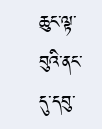ཆུང་ལྟ་བུའི་ནང་དུ་དབུ་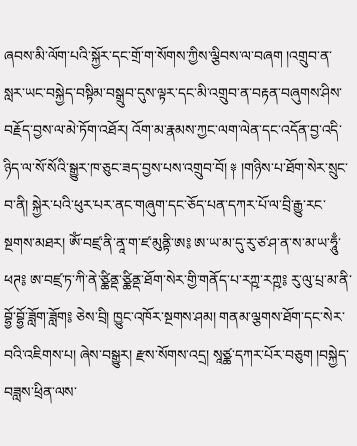ཞབས་མི་ལོག་པའི་སྐྱོར་དང་གྲོ་ག་སོགས་ཀྱིས་ལྕིབས་ལ་བཞག །འགྲུབ་ན་སླར་ཡང་བསྐྱེད་བསྟིམ་བསྒྲུབ་དུས་ལྟར་དང་མི་འགྲུབ་ན་བརྟན་བཞུགས་ཤིས་བརྗོད་བྱས་ལ་མེ་ཏོག་འཐོར། འོག་མ་རྣམས་ཀྱང་ལག་ལེན་དང་འདོན་བྱ་འདི་ཉིད་ལ་སོ་སོའི་སྒྱུར་ཁ་ཅུང་ཟད་བྱས་པས་འགྲུབ་བོ། ༈ །གཉིས་པ་ཐོག་སེར་སྲུང་བ་ནི། སྐྱེར་པའི་ཕུར་པར་ནང་གཞུག་དང་ཅོད་པན་དཀར་པོ་ལ་བྲི་རྒྱུ་རང་སྔགས་མཐར། ཨོཾ་བཛྲ་ནི་ནཱ་ག་ཛ་མུནྟི་ཨ༔ ཨ་ཡ་མ་དུ་རུ་ཙ་ཤ་ན་ས་མ་ཡ་ཧཱུྃ་ཕཊ༔ ཨ་བཛྲ་ཏ་ཀི་ནེ་ཙྪིནྡ་ཙྪིནྡ་ཐོག་སེར་གྱི་གནོད་པ་རཀྵ་རཀྵ༔ རུ་ལུ་པྲ་མ་ནི་བྷྱོ་བྷྱོ་ཟློག་ཟློག༔ ཅེས་བྲི། ཁྱུང་འཁོར་སྔགས་ཤམ། གནམ་ལྕགས་ཐོག་དང་སེར་བའི་འཇིགས་པ། ཞེས་བསྒྱུར། རྫས་སོགས་འདྲ། སཱཙྪ་དཀར་པོར་བཅུག །བསྐྱེད་བཟླས་ཕྲིན་ལས་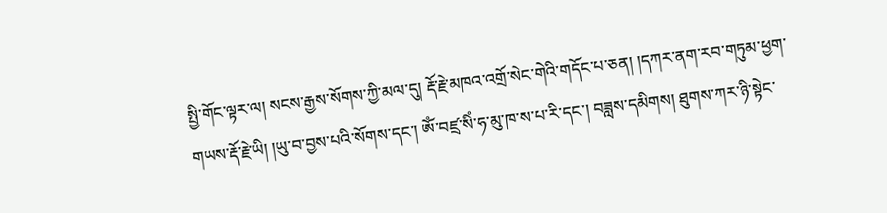སྤྱི་གོང་ལྟར་ལ། སངས་རྒྱས་སོགས་ཀྱི་མལ་དུ། རྡོ་རྗེ་མཁའ་འགྲོ་སེང་གེའི་གདོང་པ་ཅན། །དཀར་ནག་རབ་གཏུམ་ཕྱག་གཡས་རྡོ་རྗེ་ཡི། །ཡུ་བ་བྱས་པའི་སོགས་དང་། ཨོཾ་བཛྲ་སིཾ་ཧ་མུ་ཁ་ས་པ་རི་དང་། བཟླས་དམིགས། ཐུགས་ཀར་ཉི་སྟེང་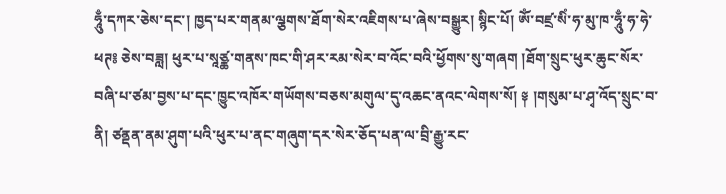ཧཱུྃ་དཀར་ཅེས་དང་། ཁྱད་པར་གནམ་ལྕགས་ཐོག་སེར་འཇིགས་པ་ཞེས་བསྒྱུར། སྙིང་པོ། ཨོཾ་བཛྲ་སིཾ་ཧ་མུ་ཁ་ཧཱུྃ་ཧ་ཧེ་ཕཊ༔ ཅེས་བཟླ། ཕུར་པ་སཱཙྪ་གནས་ཁང་གི་ཤར་རམ་སེར་བ་འོང་བའི་ཕྱོགས་སུ་གཞག །ཐོག་སྲུང་ཕུར་ཆུང་སོར་བཞི་པ་ཙམ་བྱས་པ་དང་ཁྱུང་འཁོར་གཡོགས་བཅས་མགུལ་དུ་འཆང་ནའང་ལེགས་སོ། ༈ །གསུམ་པ་ཤྭ་འོད་སྲུང་བ་ནི། ཙནྡན་ནམ་ཤུག་པའི་ཕུར་པ་ནང་གཞུག་དར་སེར་ཅོད་པན་ལ་བྲི་རྒྱུ་རང་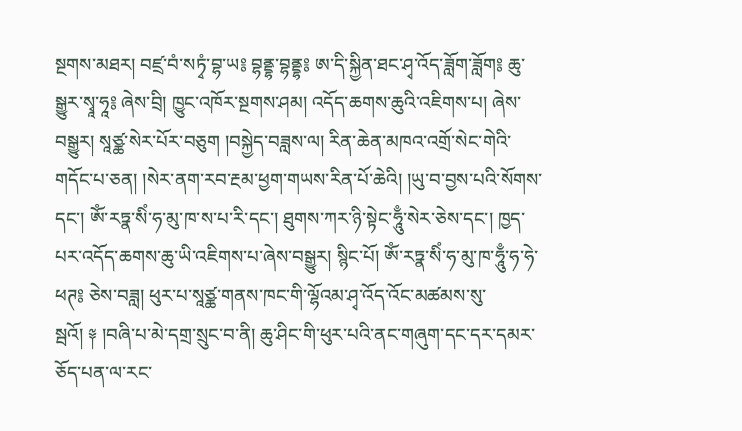སྔགས་མཐར། བཛྲ་བཾ་སཏྭཾ་བྷ་ཡ༔ བྷནྡྷ་བྷནྡྷ༔ ཨ་དི་སྐྱིན་ཐང་ཤྭ་འོད་ཟློག་ཟློག༔ ཆུ་སྒྱུར་སྭཱ་ཧཱ༔ ཞེས་བྲི། ཁྱུང་འཁོར་སྔགས་ཤམ། འདོད་ཆགས་ཆུའི་འཇིགས་པ། ཞེས་བསྒྱུར། སཱཙྪ་སེར་པོར་བཅུག །བསྐྱེད་བཟླས་ལ། རིན་ཆེན་མཁའ་འགྲོ་སེང་གེའི་གདོང་པ་ཅན། །སེར་ནག་རབ་རྔམ་ཕྱག་གཡས་རིན་པོ་ཆེའི། །ཡུ་བ་བྱས་པའི་སོགས་དང་། ཨོཾ་རཏྣ་སིཾ་ཧ་མུ་ཁ་ས་པ་རི་དང་། ཐུགས་ཀར་ཉི་སྟེང་ཧཱུྃ་སེར་ཅེས་དང་། ཁྱད་པར་འདོད་ཆགས་ཆུ་ཡི་འཇིགས་པ་ཞེས་བསྒྱུར། སྙིང་པོ། ཨོཾ་རཏྣ་སིཾ་ཧ་མུ་ཁ་ཧཱུྃ་ཧ་ཧེ་ཕཊ༔ ཅེས་བཟླ། ཕུར་པ་སཱཙྪ་གནས་ཁང་གི་ལྷོའམ་ཤྭ་འོད་འོང་མཚམས་སུ་སྦའོ། ༈ །བཞི་པ་མེ་དགྲ་སྲུང་བ་ནི། ཆུ་ཤིང་གི་ཕུར་པའི་ནང་གཞུག་དང་དར་དམར་ཅོད་པན་ལ་རང་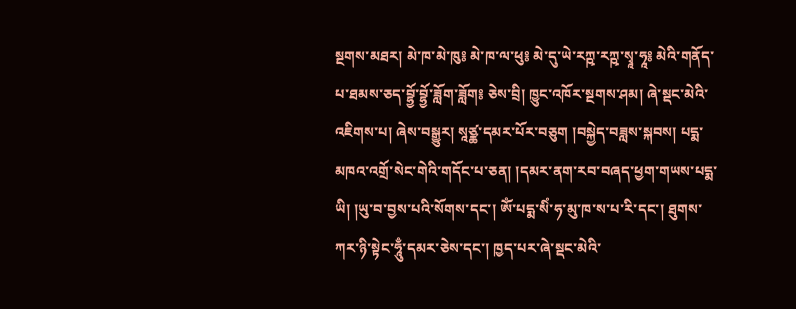སྔགས་མཐར། མེ་ཁ་མེ་ཁུ༔ མེ་ཁ་ལ་ཕུ༔ མེ་དུ་ཡེ་རཀྵ་རཀྵ་སྭཱ་ཧཱ༔ མེའི་གནོད་པ་ཐམས་ཅད་བྷྱོ་བྷྱོ་ཟློག་ཟློག༔ ཅེས་བྲི། ཁྱུང་འཁོར་སྔགས་ཤམ། ཞེ་སྡང་མེའི་འཇིགས་པ། ཞེས་བསྒྱུར། སཱཙྪ་དམར་པོར་བཅུག །བསྐྱེད་བཟླས་སྐབས། པདྨ་མཁའ་འགྲོ་སེང་གེའི་གདོང་པ་ཅན། །དམར་ནག་རབ་བཞད་ཕྱག་གཡས་པདྨ་ཡི། །ཡུ་བ་བྱས་པའི་སོགས་དང་། ཨོཾ་པདྨ་སིཾ་ཧ་མུ་ཁ་ས་པ་རི་དང་། ཐུགས་ཀར་ཉི་སྟེང་ཧཱུྃ་དམར་ཅེས་དང་། ཁྱད་པར་ཞེ་སྡང་མེའི་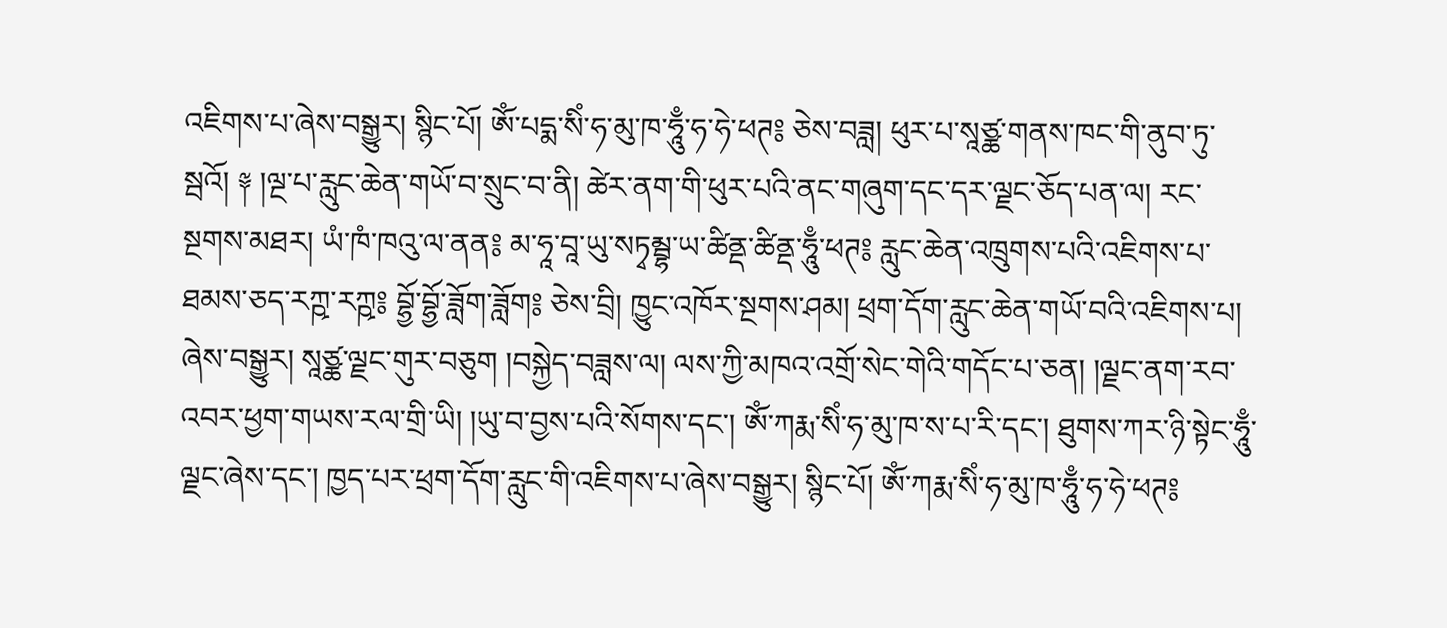འཇིགས་པ་ཞེས་བསྒྱུར། སྙིང་པོ། ཨོཾ་པདྨ་སིཾ་ཧ་མུ་ཁ་ཧཱུྃ་ཧ་ཧེ་ཕཊ༔ ཅེས་བཟླ། ཕུར་པ་སཱཙྪ་གནས་ཁང་གི་ནུབ་ཏུ་སྦའོ། ༈ །ལྔ་པ་རླུང་ཆེན་གཡོ་བ་སྲུང་བ་ནི། ཚེར་ནག་གི་ཕུར་པའི་ནང་གཞུག་དང་དར་ལྗང་ཅོད་པན་ལ། རང་སྔགས་མཐར། ཡཾ་ཁཾ་ཁའུ་ལ་ནན༔ མ་ཧཱ་བཱ་ཡུ་སཏྭམྦྷ་ཡ་ཚིནྡ་ཚིནྡ་ཧཱུྃ་ཕཊ༔ རླུང་ཆེན་འཁྲུགས་པའི་འཇིགས་པ་ཐམས་ཅད་རཀྵ་རཀྵ༔ བྷྱོ་བྷྱོ་ཟློག་ཟློག༔ ཅེས་བྲི། ཁྱུང་འཁོར་སྔགས་ཤམ། ཕྲག་དོག་རླུང་ཆེན་གཡོ་བའི་འཇིགས་པ། ཞེས་བསྒྱུར། སཱཙྪ་ལྗང་གུར་བཅུག །བསྐྱེད་བཟླས་ལ། ལས་ཀྱི་མཁའ་འགྲོ་སེང་གེའི་གདོང་པ་ཅན། །ལྗང་ནག་རབ་འབར་ཕྱག་གཡས་རལ་གྲི་ཡི། །ཡུ་བ་བྱས་པའི་སོགས་དང་། ཨོཾ་ཀརྨ་སིཾ་ཧ་མུ་ཁ་ས་པ་རི་དང་། ཐུགས་ཀར་ཉི་སྟེང་ཧཱུྃ་ལྗང་ཞེས་དང་། ཁྱད་པར་ཕྲག་དོག་རླུང་གི་འཇིགས་པ་ཞེས་བསྒྱུར། སྙིང་པོ། ཨོཾ་ཀརྨ་སིཾ་ཧ་མུ་ཁ་ཧཱུྃ་ཧ་ཧེ་ཕཊ༔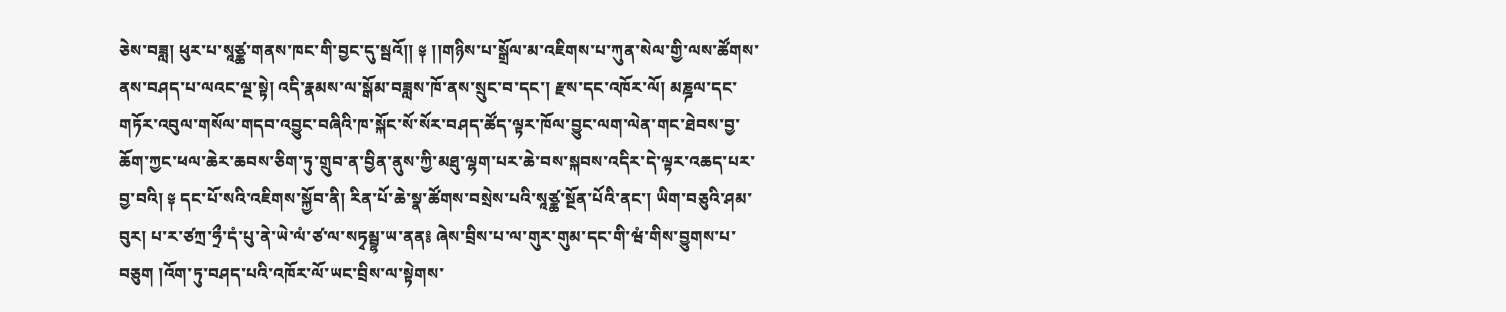ཅེས་བཟླ། ཕུར་པ་སཱཙྪ་གནས་ཁང་གི་བྱང་དུ་སྦའོ།། ༈ །།གཉིས་པ་སྒྲོལ་མ་འཇིགས་པ་ཀུན་སེལ་གྱི་ལས་ཚོགས་ནས་བཤད་པ་ལའང་ལྔ་སྟེ། འདི་རྣམས་ལ་སྒོམ་བཟླས་ཁོ་ནས་སྲུང་བ་དང་། རྫས་དང་འཁོར་ལོ། མཎྜལ་དང་གཏོར་འབུལ་གསོལ་གདབ་འབྱུང་བཞིའི་ཁ་སྐོང་སོ་སོར་བཤད་ཚོད་ལྟར་ཁོལ་བྱུང་ལག་ལེན་གང་ཐེབས་བྱ་ཆོག་ཀྱང་ཕལ་ཆེར་ཆབས་ཅིག་ཏུ་གྲུབ་ན་བྱིན་ནུས་ཀྱི་མཐུ་ལྷག་པར་ཆེ་བས་སྐབས་འདིར་དེ་ལྟར་འཆད་པར་བྱ་བའི། ༈ དང་པོ་སའི་འཇིགས་སྐྱོབ་ནི། རིན་པོ་ཆེ་སྣ་ཚོགས་བསྲེས་པའི་སཱཙྪ་སྔོན་པོའི་ནང་། ཡིག་བཅུའི་ཤམ་བུར། པ་ར་ཙཀྲ་ཧྲྀ་དཾ་པུ་ནེ་ཡེ་ལཾ་ཙ་ལ་སཏྭམྦྷ་ཡ་ནན༔ ཞེས་བྲིས་པ་ལ་གུར་གུམ་དང་གི་ཝཾ་གིས་བྱུགས་པ་བཅུག །འོག་ཏུ་བཤད་པའི་འཁོར་ལོ་ཡང་བྲིས་ལ་སྟེགས་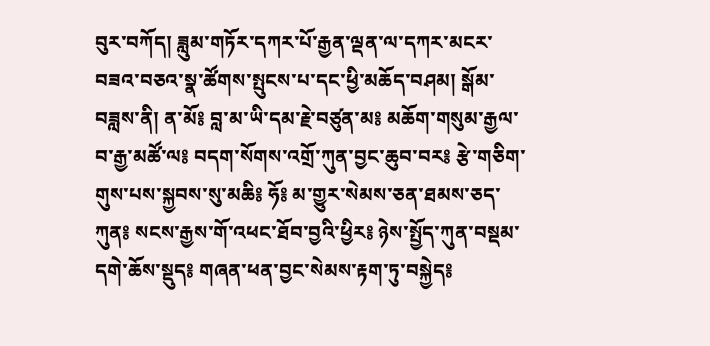བུར་བཀོད། ཟླུམ་གཏོར་དཀར་པོ་རྒྱན་ལྡན་ལ་དཀར་མངར་བཟའ་བཅའ་སྣ་ཚོགས་སྤུངས་པ་དང་ཕྱི་མཆོད་བཤམ། སྒོམ་བཟླས་ནི། ན་མོ༔ བླ་མ་ཡི་དམ་རྗེ་བཙུན་མ༔ མཆོག་གསུམ་རྒྱལ་བ་རྒྱ་མཚོ་ལ༔ བདག་སོགས་འགྲོ་ཀུན་བྱང་ཆུབ་བར༔ རྩེ་གཅིག་གུས་པས་སྐྱབས་སུ་མཆི༔ ཧོ༔ མ་གྱུར་སེམས་ཅན་ཐམས་ཅད་ཀུན༔ སངས་རྒྱས་གོ་འཕང་ཐོབ་བྱའི་ཕྱིར༔ ཉེས་སྤྱོད་ཀུན་བསྡམ་དགེ་ཆོས་སྡུད༔ གཞན་ཕན་བྱང་སེམས་རྟག་ཏུ་བསྐྱེད༔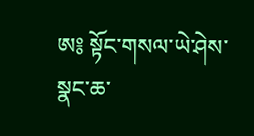ཨ༔ སྟོང་གསལ་ཡེ་ཤེས་སྣང་ཆ་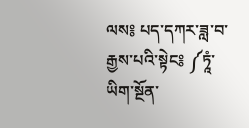ལས༔ པད་དཀར་ཟླ་བ་རྒྱས་པའི་སྟེང༔ ༼ཏཱཾ་ཡིག་སྔོན་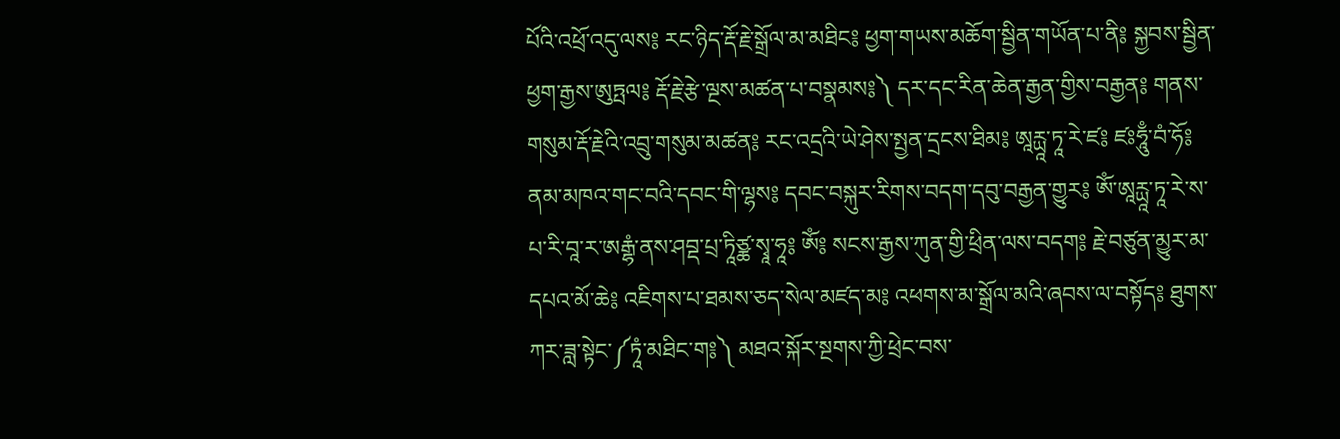པོའི་འཕྲོ་འདུ་ལས༔ རང་ཉིད་རྡོ་རྗེ་སྒྲོལ་མ་མཐིང༔ ཕྱག་གཡས་མཆོག་སྦྱིན་གཡོན་པ་ནི༔ སྐྱབས་སྦྱིན་ཕྱག་རྒྱས་ཨུཏྤལ༔ རྡོ་རྗེ་རྩེ་ལྔས་མཚན་པ་བསྣམས༔༽ དར་དང་རིན་ཆེན་རྒྱན་གྱིས་བརྒྱན༔ གནས་གསུམ་རྡོ་རྗེའི་འབྲུ་གསུམ་མཚན༔ རང་འདྲའི་ཡེ་ཤེས་སྤྱན་དྲངས་ཐིམ༔ ཨཱརྻཱ་ཏཱ་རེ་ཛ༔ ཛཿཧཱུྃ་བཾ་ཧོ༔ ནམ་མཁའ་གང་བའི་དབང་གི་ལྷས༔ དབང་བསྐུར་རིགས་བདག་དབུ་བརྒྱན་གྱུར༔ ཨོཾ་ཨཱརྻཱ་ཏཱ་རེ་ས་པ་རི་བཱ་ར་ཨརྒྷཾ་ནས་ཤབྡ་པྲ་ཏཱིཙྪ་སྭཱ་ཧཱ༔ ཨོཾ༔ སངས་རྒྱས་ཀུན་གྱི་ཕྲིན་ལས་བདག༔ རྗེ་བཙུན་མྱུར་མ་དཔའ་མོ་ཆེ༔ འཇིགས་པ་ཐམས་ཅད་སེལ་མཛད་མ༔ འཕགས་མ་སྒྲོལ་མའི་ཞབས་ལ་བསྟོད༔ ཐུགས་ཀར་ཟླ་སྟེང་༼ཏཱཾ་མཐིང་ག༔༽ མཐའ་སྐོར་སྔགས་ཀྱི་ཕྲེང་བས་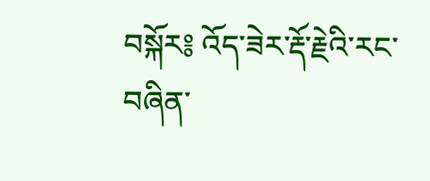བསྐོར༔ འོད་ཟེར་རྡོ་རྗེའི་རང་བཞིན་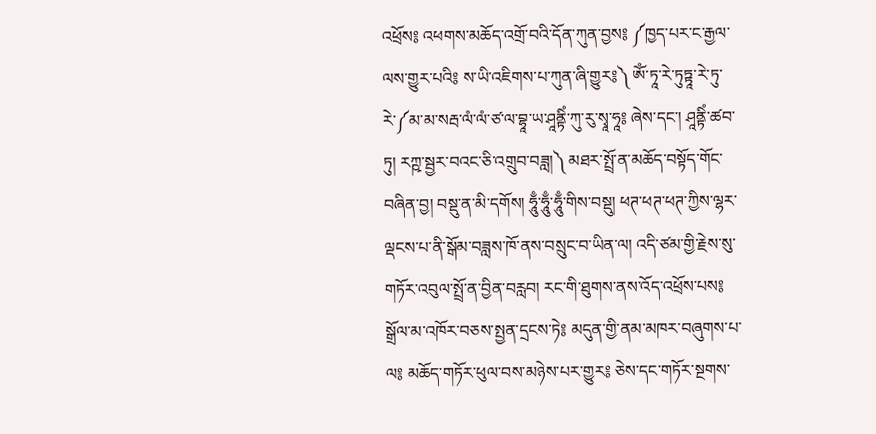འཕྲོས༔ འཕགས་མཆོད་འགྲོ་བའི་དོན་ཀུན་བྱས༔ ༼ཁྱད་པར་ང་རྒྱལ་ལས་གྱུར་པའི༔ ས་ཡི་འཇིགས་པ་ཀུན་ཞི་གྱུར༔༽ ཨོཾ་ཏཱ་རེ་ཏུཏྟཱ་རེ་ཏུ་རེ་༼མ་མ་སརྦ་ལཾ་ལཾ་ཙ་ལ་བྷཱ་ཡ་ཤཱནྟིཾ་ཀུ་རུ་སྭཱ་ཧཱ༔ ཞེས་དང་། ཤཱནྟིཾ་ཚབ་ཏུ། རཀྵ་སྦྱར་བའང་ཅི་འགྲུབ་བཟླ།༽ མཐར་སྤྲོ་ན་མཆོད་བསྟོད་གོང་བཞིན་བྱ། བསྡུ་ན་མི་དགོས། ཧཱུྃ་ཧཱུྃ་ཧཱུྃ་གིས་བསྡུ། ཕཊ་ཕཊ་ཕཊ་ཀྱིས་ལྷར་ལྡངས་པ་ནི་སྒོམ་བཟླས་ཁོ་ནས་བསྲུང་བ་ཡིན་ལ། འདི་ཙམ་གྱི་རྗེས་སུ་གཏོར་འབུལ་སྤྲོ་ན་བྱིན་བརླབ། རང་གི་ཐུགས་ནས་འོད་འཕྲོས་པས༔ སྒྲོལ་མ་འཁོར་བཅས་སྤྱན་དྲངས་ཏེ༔ མདུན་གྱི་ནམ་མཁར་བཞུགས་པ་ལ༔ མཆོད་གཏོར་ཕུལ་བས་མཉེས་པར་གྱུར༔ ཅེས་དང་གཏོར་སྔགས་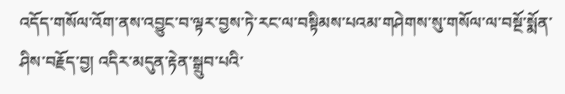འདོད་གསོལ་འོག་ནས་འབྱུང་བ་ལྟར་བྱས་ཏེ་རང་ལ་བསྟིམས་པའམ་གཤེགས་སུ་གསོལ་ལ་བསྔོ་སྨོན་ཤིས་བརྗོད་བྱ། འདིར་མདུན་རྟེན་སྒྲུབ་པའི་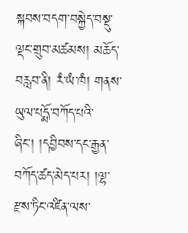སྐབས་བདག་བསྐྱེད་བསྡུ་ལྡང་གྲུབ་མཚམས། མཆོད་བརླབ་ནི། རཾ་ཡཾ་ཁཾ། གནས་ཡུལ་པདྨོ་བཀོད་པའི་ཞིང་། །དབྱིབས་དང་རྒྱན་བཀོད་ཚད་མེད་པར། །ལྷ་རྫས་ཏིང་འཛིན་ལས་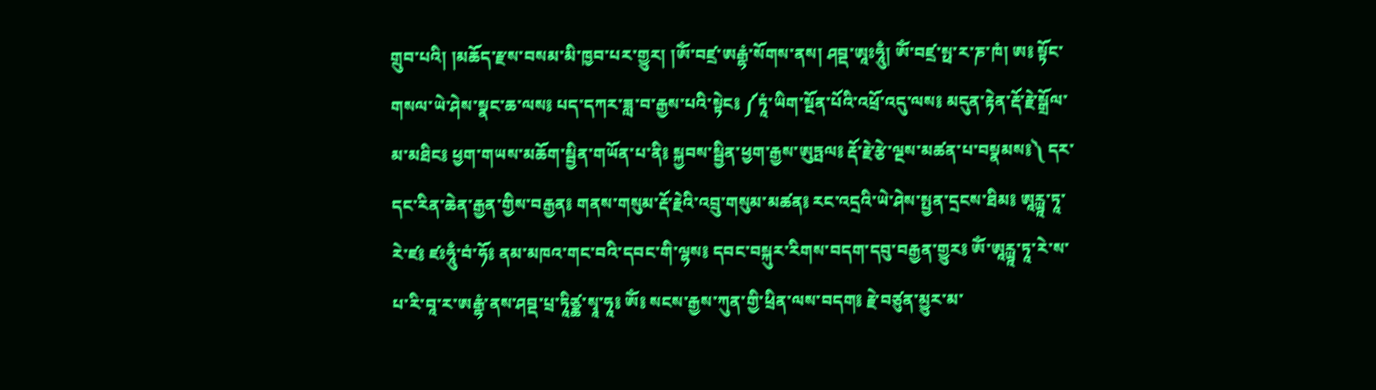གྲུབ་པའི། །མཆོད་རྫས་བསམ་མི་ཁྱབ་པར་གྱུར། །ཨོཾ་བཛྲ་ཨརྒྷཾ་སོགས་ནས། ཤབྡ་ཨཱཿཧཱུྃ། ཨོཾ་བཛྲ་སྥ་ར་ཎ་ཁཾ། ཨ༔ སྟོང་གསལ་ཡེ་ཤེས་སྣང་ཆ་ལས༔ པད་དཀར་ཟླ་བ་རྒྱས་པའི་སྟེང༔ ༼ཏཱཾ་ཡིག་སྔོན་པོའི་འཕྲོ་འདུ་ལས༔ མདུན་རྟེན་རྡོ་རྗེ་སྒྲོལ་མ་མཐིང༔ ཕྱག་གཡས་མཆོག་སྦྱིན་གཡོན་པ་ནི༔ སྐྱབས་སྦྱིན་ཕྱག་རྒྱས་ཨུཏྤལ༔ རྡོ་རྗེ་རྩེ་ལྔས་མཚན་པ་བསྣམས༔༽ དར་དང་རིན་ཆེན་རྒྱན་གྱིས་བརྒྱན༔ གནས་གསུམ་རྡོ་རྗེའི་འབྲུ་གསུམ་མཚན༔ རང་འདྲའི་ཡེ་ཤེས་སྤྱན་དྲངས་ཐིམ༔ ཨཱརྻཱ་ཏཱ་རེ་ཛ༔ ཛཿཧཱུྃ་བཾ་ཧོ༔ ནམ་མཁའ་གང་བའི་དབང་གི་ལྷས༔ དབང་བསྐུར་རིགས་བདག་དབུ་བརྒྱན་གྱུར༔ ཨོཾ་ཨཱརྻཱ་ཏཱ་རེ་ས་པ་རི་བཱ་ར་ཨརྒྷཾ་ནས་ཤབྡ་པྲ་ཏཱིཙྪ་སྭཱ་ཧཱ༔ ཨོཾ༔ སངས་རྒྱས་ཀུན་གྱི་ཕྲིན་ལས་བདག༔ རྗེ་བཙུན་མྱུར་མ་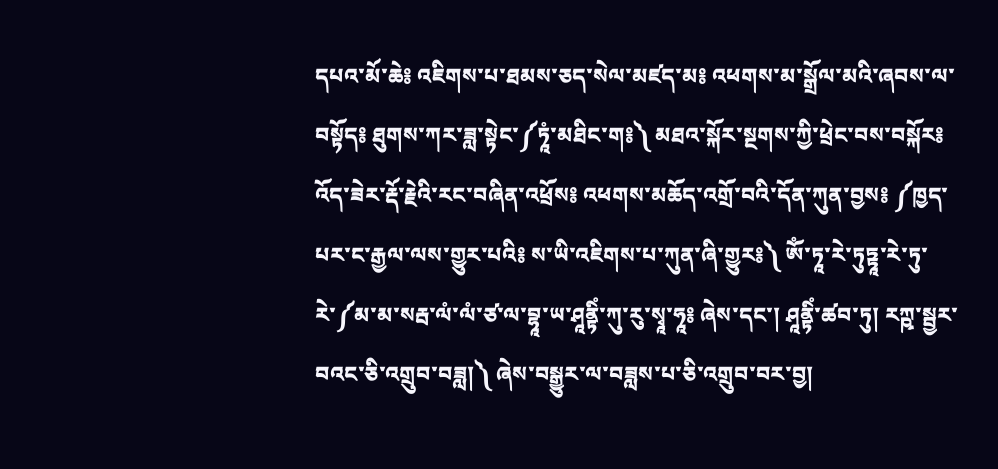དཔའ་མོ་ཆེ༔ འཇིགས་པ་ཐམས་ཅད་སེལ་མཛད་མ༔ འཕགས་མ་སྒྲོལ་མའི་ཞབས་ལ་བསྟོད༔ ཐུགས་ཀར་ཟླ་སྟེང་༼ཏཱཾ་མཐིང་ག༔༽ མཐའ་སྐོར་སྔགས་ཀྱི་ཕྲེང་བས་བསྐོར༔ འོད་ཟེར་རྡོ་རྗེའི་རང་བཞིན་འཕྲོས༔ འཕགས་མཆོད་འགྲོ་བའི་དོན་ཀུན་བྱས༔ ༼ཁྱད་པར་ང་རྒྱལ་ལས་གྱུར་པའི༔ ས་ཡི་འཇིགས་པ་ཀུན་ཞི་གྱུར༔༽ ཨོཾ་ཏཱ་རེ་ཏུཏྟཱ་རེ་ཏུ་རེ་༼མ་མ་སརྦ་ལཾ་ལཾ་ཙ་ལ་བྷཱ་ཡ་ཤཱནྟིཾ་ཀུ་རུ་སྭཱ་ཧཱ༔ ཞེས་དང་། ཤཱནྟིཾ་ཚབ་ཏུ། རཀྵ་སྦྱར་བའང་ཅི་འགྲུབ་བཟླ།༽ ཞེས་བསྒྱུར་ལ་བཟླས་པ་ཅི་འགྲུབ་བར་བྱ།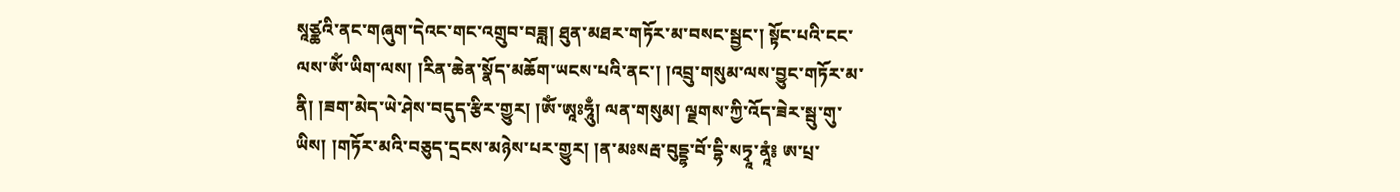སཱཙྪའི་ནང་གཞུག་དེའང་གང་འགྲུབ་བཟླ། ཐུན་མཐར་གཏོར་མ་བསང་སྦྱང་། སྟོང་པའི་ངང་ལས་ཨོཾ་ཡིག་ལས། །རིན་ཆེན་སྣོད་མཆོག་ཡངས་པའི་ནང་། །འབྲུ་གསུམ་ལས་བྱུང་གཏོར་མ་ནི། །ཟག་མེད་ཡེ་ཤེས་བདུད་རྩིར་གྱུར། །ཨོཾ་ཨཱཿཧཱུྃ། ལན་གསུམ། ལྗགས་ཀྱི་འོད་ཟེར་སྦུ་གུ་ཡིས། །གཏོར་མའི་བཅུད་དྲངས་མཉེས་པར་གྱུར། །ན་མཿསརྦ་བུདྡྷ་བོ་དྷི་སཏྭཱ་ནཱཾ༔ ཨ་པྲ་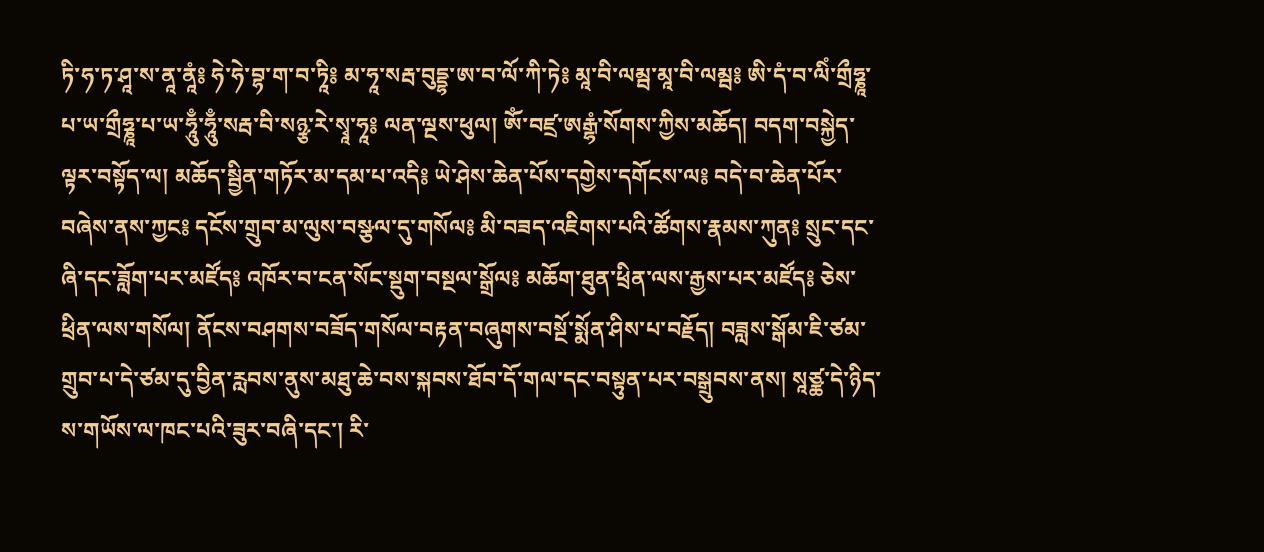ཏི་ཧ་ཏ་ཤཱ་ས་ནཱ་ནཱཾ༔ ཧེ་ཧེ་བྷ་ག་བ་ཏཱི༔ མ་ཧཱ་སརྦ་བུདྡྷ་ཨ་བ་ལོ་ཀི་ཏེ༔ མཱ་བི་ལམྦ་མཱ་བི་ལམྦ༔ ཨི་དཾ་བ་ལིཾ་གྲྀཧྞཱ་པ་ཡ་གྲྀཧྞཱ་པ་ཡ་ཧཱུྃ་ཧཱུྃ་སརྦ་བི་སཉྩ་རེ་སྭཱ་ཧཱ༔ ལན་ལྔས་ཕུལ། ཨོཾ་བཛྲ་ཨརྒྷཾ་སོགས་ཀྱིས་མཆོད། བདག་བསྐྱེད་ལྟར་བསྟོད་ལ། མཆོད་སྦྱིན་གཏོར་མ་དམ་པ་འདི༔ ཡེ་ཤེས་ཆེན་པོས་དགྱེས་དགོངས་ལ༔ བདེ་བ་ཆེན་པོར་བཞེས་ནས་ཀྱང༔ དངོས་གྲུབ་མ་ལུས་བསྩལ་དུ་གསོལ༔ མི་བཟད་འཇིགས་པའི་ཚོགས་རྣམས་ཀུན༔ སྲུང་དང་ཞི་དང་ཟློག་པར་མཛོད༔ འཁོར་བ་ངན་སོང་སྡུག་བསྔལ་སྒྲོལ༔ མཆོག་ཐུན་ཕྲིན་ལས་རྒྱས་པར་མཛོད༔ ཅེས་ཕྲིན་ལས་གསོལ། ནོངས་བཤགས་བཟོད་གསོལ་བརྟན་བཞུགས་བསྔོ་སྨོན་ཤིས་པ་བརྗོད། བཟླས་སྒོམ་ཇི་ཙམ་གྲུབ་པ་དེ་ཙམ་དུ་བྱིན་རླབས་ནུས་མཐུ་ཆེ་བས་སྐབས་ཐོབ་དོ་གལ་དང་བསྟུན་པར་བསྒྲུབས་ནས། སཱཙྪ་དེ་ཉིད་ས་གཡོས་ལ་ཁང་པའི་ཟུར་བཞི་དང་། རི་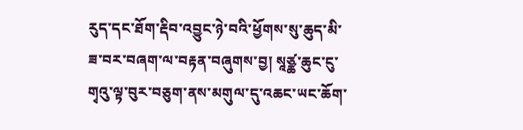རུད་དང་ཐོག་རྡིབ་འབྱུང་ཉེ་བའི་ཕྱོགས་སུ་ཆུད་མི་ཟ་བར་བཞག་ལ་བརྟན་བཞུགས་བྱ། སཱཙྪ་ཆུང་ངུ་གྭའུ་ལྟ་བུར་བཅུག་ནས་མགུལ་དུ་འཆང་ཡང་ཆོག་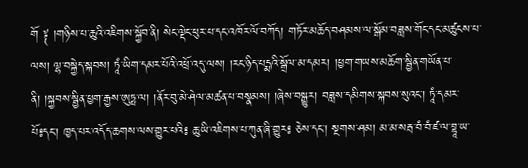གོ ༈ །གཉིས་པ་ཆུའི་འཇིགས་སྐྱོབ་ནི། སེང་ལྡེང་ཕུར་པ་དང་འཁོར་ལོ་བཀོད། གཏོར་མཆོད་བཤམས་ལ་སྒོམ་བཟླས་གོང་དང་མཚུངས་པ་ལས། ལྷ་བསྐྱེད་སྐབས། ཏཱཾ་ཡིག་དམར་པོའི་འཕྲོ་འདུ་ལས། །རང་ཉིད་པདྨའི་སྒྲོལ་མ་དམར། །ཕྱག་གཡས་མཆོག་སྦྱིན་གཡོན་པ་ནི། །སྐྱབས་སྦྱིན་ཕྱག་རྒྱས་ཨུཏྤ་ལ། །ནོར་བུ་མེ་ཤེལ་མཚན་པ་བསྣམས། །ཞེས་བསྒྱུར། བཟླས་དམིགས་སྐབས་སུའང་། ཏཱཾ་དམར་པོ༔དང་། ཁྱད་པར་འདོད་ཆགས་ལས་གྱུར་པའི༔ ཆུ་ཡི་འཇིགས་པ་ཀུན་ཞི་གྱུར༔ ཅེས་དང་། སྔགས་ཤམ། མ་མ་སརྦ་བཾ་བཾ་ཛ་ལ་བྷཱ་ཡ་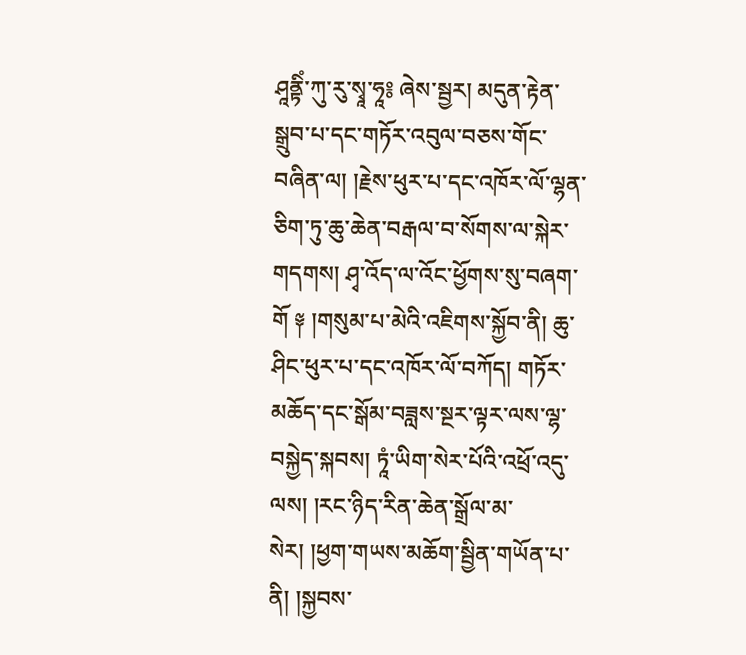ཤཱནྟིཾ་ཀུ་རུ་སྭཱ་ཧཱ༔ ཞེས་སྦྱར། མདུན་རྟེན་སྒྲུབ་པ་དང་གཏོར་འབུལ་བཅས་གོང་བཞིན་ལ། །རྗེས་ཕུར་པ་དང་འཁོར་ལོ་ལྷན་ཅིག་ཏུ་ཆུ་ཆེན་བརྒལ་བ་སོགས་ལ་སྐེར་གདགས། ཤྭ་འོད་ལ་འོང་ཕྱོགས་སུ་བཞག་གོ ༈ །གསུམ་པ་མེའི་འཇིགས་སྐྱོབ་ནི། ཆུ་ཤིང་ཕུར་པ་དང་འཁོར་ལོ་བཀོད། གཏོར་མཆོད་དང་སྒོམ་བཟླས་སྔར་ལྟར་ལས་ལྷ་བསྐྱེད་སྐབས། ཏཱཾ་ཡིག་སེར་པོའི་འཕྲོ་འདུ་ལས། །རང་ཉིད་རིན་ཆེན་སྒྲོལ་མ་སེར། །ཕྱག་གཡས་མཆོག་སྦྱིན་གཡོན་པ་ནི། །སྐྱབས་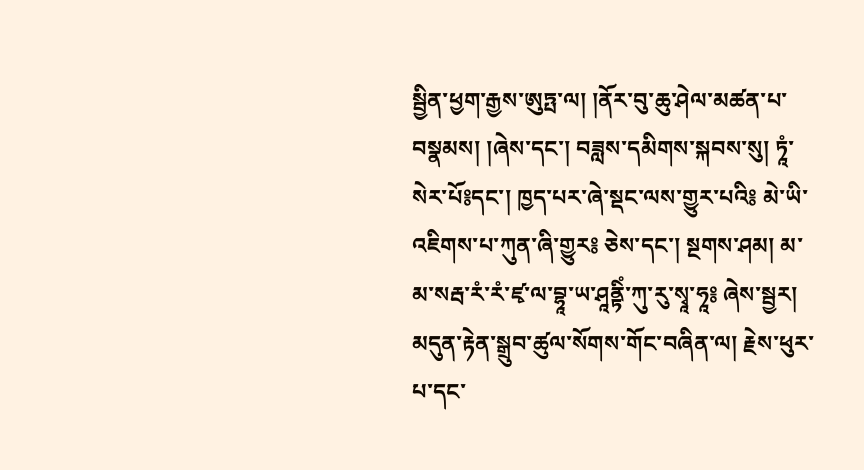སྦྱིན་ཕྱག་རྒྱས་ཨུཏྤ་ལ། །ནོར་བུ་ཆུ་ཤེལ་མཚན་པ་བསྣམས། །ཞེས་དང་། བཟླས་དམིགས་སྐབས་སུ། ཏཱཾ་སེར་པོ༔དང་། ཁྱད་པར་ཞེ་སྡང་ལས་གྱུར་པའི༔ མེ་ཡི་འཇིགས་པ་ཀུན་ཞི་གྱུར༔ ཅེས་དང་། སྔགས་ཤམ། མ་མ་སརྦ་རཾ་རཾ་ཛྭ་ལ་བྷཱ་ཡ་ཤཱནྟིཾ་ཀུ་རུ་སྭཱ་ཧཱ༔ ཞེས་སྦྱར། མདུན་རྟེན་སྒྲུབ་ཚུལ་སོགས་གོང་བཞིན་ལ། རྗེས་ཕུར་པ་དང་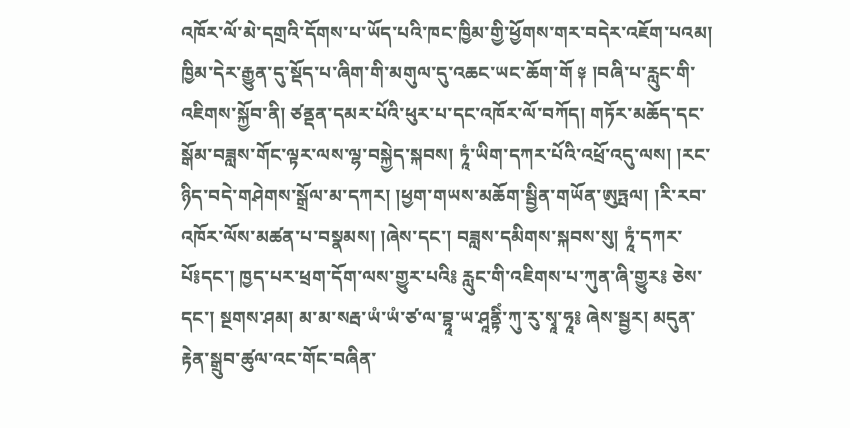འཁོར་ལོ་མེ་དགྲའི་དོགས་པ་ཡོད་པའི་ཁང་ཁྱིམ་གྱི་ཕྱོགས་གར་བདེར་འཇོག་པའམ། ཁྱིམ་དེར་རྒྱུན་དུ་སྡོད་པ་ཞིག་གི་མགུལ་དུ་འཆང་ཡང་ཆོག་གོ ༈ །བཞི་པ་རླུང་གི་འཇིགས་སྐྱོབ་ནི། ཙནྡན་དམར་པོའི་ཕུར་པ་དང་འཁོར་ལོ་བཀོད། གཏོར་མཆོད་དང་སྒོམ་བཟླས་གོང་ལྟར་ལས་ལྷ་བསྐྱེད་སྐབས། ཏཱཾ་ཡིག་དཀར་པོའི་འཕྲོ་འདུ་ལས། །རང་ཉིད་བདེ་གཤེགས་སྒྲོལ་མ་དཀར། །ཕྱག་གཡས་མཆོག་སྦྱིན་གཡོན་ཨུཏྤལ། །རི་རབ་འཁོར་ལོས་མཚན་པ་བསྣམས། །ཞེས་དང་། བཟླས་དམིགས་སྐབས་སུ། ཏཱཾ་དཀར་པོ༔དང་། ཁྱད་པར་ཕྲག་དོག་ལས་གྱུར་པའི༔ རླུང་གི་འཇིགས་པ་ཀུན་ཞི་གྱུར༔ ཅེས་དང་། སྔགས་ཤམ། མ་མ་སརྦ་ཡཾ་ཡཾ་ཙ་ལ་བྷཱ་ཡ་ཤཱནྟིཾ་ཀུ་རུ་སྭཱ་ཧཱ༔ ཞེས་སྦྱར། མདུན་རྟེན་སྒྲུབ་ཚུལ་འང་གོང་བཞིན་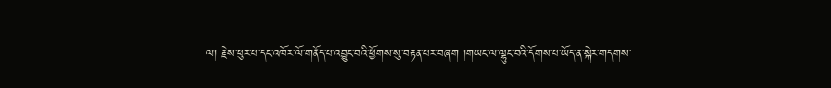ལ། རྗེས་ཕུར་པ་དང་འཁོར་ལོ་གནོད་པ་འབྱུང་བའི་ཕྱོགས་སུ་བརྟན་པར་བཞག །གཡང་ལ་ལྷུང་བའི་དོགས་པ་ཡོད་ན་སྐེར་གདགས་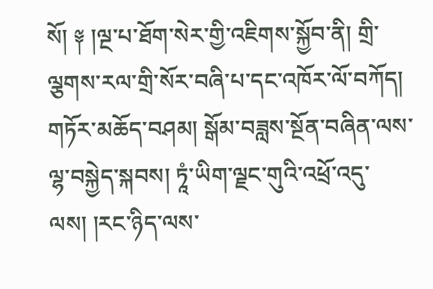སོ། ༈ །ལྔ་པ་ཐོག་སེར་གྱི་འཇིགས་སྐྱོབ་ནི། གྲི་ལྕགས་རལ་གྲི་སོར་བཞི་པ་དང་འཁོར་ལོ་བཀོད། གཏོར་མཆོད་བཤམ། སྒོམ་བཟླས་སྔོན་བཞིན་ལས་ལྷ་བསྐྱེད་སྐབས། ཏཱཾ་ཡིག་ལྗང་གུའི་འཕྲོ་འདུ་ལས། །རང་ཉིད་ལས་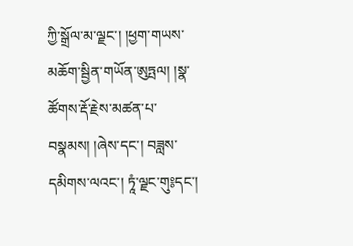ཀྱི་སྒྲོལ་མ་ལྗང་། །ཕྱག་གཡས་མཆོག་སྦྱིན་གཡོན་ཨུཏྤལ། །སྣ་ཚོགས་རྡོ་རྗེས་མཚན་པ་བསྣམས། །ཞེས་དང་། བཟླས་དམིགས་ལའང་། ཏཱཾ་ལྗང་གུ༔དང་།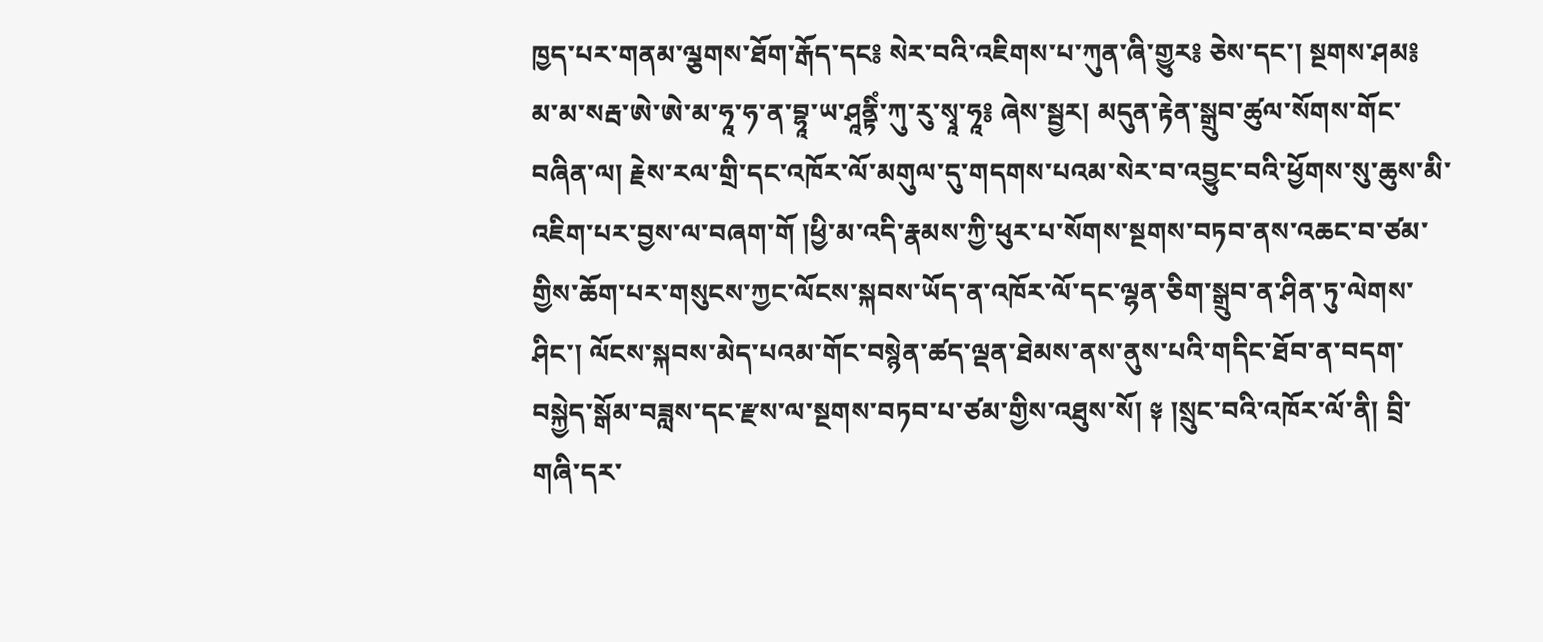ཁྱད་པར་གནམ་ལྕགས་ཐོག་རྒོད་དང༔ སེར་བའི་འཇིགས་པ་ཀུན་ཞི་གྱུར༔ ཅེས་དང་། སྔགས་ཤམ༔ མ་མ་སརྦ་ཨེ་ཨེ་མ་ཧཱ་ཧ་ན་བྷཱ་ཡ་ཤཱནྟིཾ་ཀུ་རུ་སྭཱ་ཧཱ༔ ཞེས་སྦྱར། མདུན་རྟེན་སྒྲུབ་ཚུལ་སོགས་གོང་བཞིན་ལ། རྗེས་རལ་གྲི་དང་འཁོར་ལོ་མགུལ་དུ་གདགས་པའམ་སེར་བ་འབྱུང་བའི་ཕྱོགས་སུ་ཆུས་མི་འཇིག་པར་བྱས་ལ་བཞག་གོ །ཕྱི་མ་འདི་རྣམས་ཀྱི་ཕུར་པ་སོགས་སྔགས་བཏབ་ནས་འཆང་བ་ཙམ་གྱིས་ཆོག་པར་གསུངས་ཀྱང་ལོངས་སྐབས་ཡོད་ན་འཁོར་ལོ་དང་ལྷན་ཅིག་སྒྲུབ་ན་ཤིན་ཏུ་ལེགས་ཤིང་། ལོངས་སྐབས་མེད་པའམ་གོང་བསྙེན་ཚད་ལྡན་ཐེམས་ནས་ནུས་པའི་གདིང་ཐོབ་ན་བདག་བསྐྱེད་སྒོམ་བཟླས་དང་རྫས་ལ་སྔགས་བཏབ་པ་ཙམ་གྱིས་འཐུས་སོ། ༈ །སྲུང་བའི་འཁོར་ལོ་ནི། བྲི་གཞི་དར་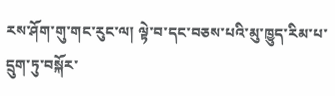རས་ཤོག་གུ་གང་རུང་ལ། ལྟེ་བ་དང་བཅས་པའི་མུ་ཁྱུད་རིམ་པ་དྲུག་ཏུ་བསྐོར་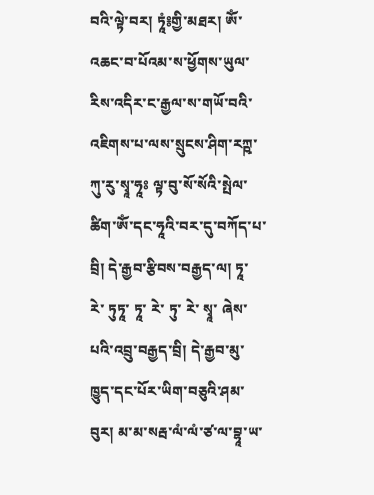བའི་ལྟེ་བར། ཏཱཾ༔གྱི་མཐར། ཨོཾ་འཆང་བ་པོའམ་ས་ཕྱོགས་ཡུལ་རིས་འདིར་ང་རྒྱལ་ས་གཡོ་བའི་འཇིགས་པ་ལས་སྲུངས་ཤིག་རཀྵ་ཀུ་རུ་སྭཱ་ཧཱཿ ལྟ་བུ་སོ་སོའི་སྤེལ་ཚིག་ཨོཾ་དང་ཧཱའི་བར་དུ་བཀོད་པ་བྲི། དེ་རྒྱབ་རྩིབས་བརྒྱད་ལ། ཏཱ་ རེ་ ཏུཏཱ་ ཏཱ་ རེ་ ཏུ་ རེ་ སྭཱ་ ཞེས་པའི་འབྲུ་བརྒྱད་བྲི། དེ་རྒྱབ་མུ་ཁྱུད་དང་པོར་ཡིག་བཅུའི་ཤམ་བུར། མ་མ་སརྦ་ལཾ་ལཾ་ཙ་ལ་བྷཱ་ཡ་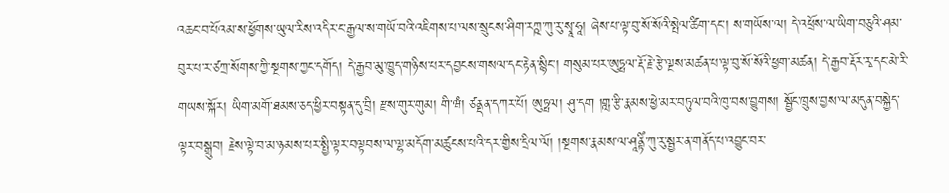འཆང་བ་པོའམ་ས་ཕྱོགས་ཡུལ་རིས་འདིར་ང་རྒྱལ་ས་གཡོ་བའི་འཇིགས་པ་ལས་སྲུངས་ཤིག་རཀྵ་ཀུ་རུ་སྭཱ་ཧཱ། ཞེས་པ་ལྟ་བུ་སོ་སོའི་སྤེལ་ཚིག་དང་། ས་གཡོས་ལ། དེ་འཕྲོས་ལ་ཡིག་བཅུའི་ཤམ་བུར་པ་ར་ཙཀྲ་སོགས་ཀྱི་སྔགས་ཀྱང་དགོད། དེ་རྒྱབ་མུ་ཁྱུད་གཉིས་པར་དབྱངས་གསལ་དང་རྟེན་སྙིང་། གསུམ་པར་ཨུཏྤལ་རྡོ་རྗེ་རྩེ་ལྔས་མཚན་པ་ལྟ་བུ་སོ་སོའི་ཕྱག་མཚན། དེ་རྒྱབ་རྡོར་རྭ་དང་མེ་རི་གཡས་སྐོར། ཡིག་མགོ་ཐམས་ཅད་ཕྱིར་བསྟན་དུ་བྲི། རྫས་གུར་གུམ། གི་ཝཾ། ཙནྡན་དཀར་པོ། ཨུཏྤལ། ཤུ་དག །གླ་རྩི་རྣམས་ཕྱེ་མར་བཏུལ་བའི་ཁུ་བས་བྱུགས། སྦྱོང་ཁྲུས་བྱས་ལ་མདུན་བསྐྱེད་ལྟར་བསྒྲུབ། རྗེས་ལྟེ་བ་མ་ཉམས་པར་སྤྱི་ལྟར་བལྟབས་ལ་ལྷ་མདོག་མཚུངས་པའི་དར་གྱིས་དྲིལ་ལོ། །སྔགས་རྣམས་ལ་ཤཱནྟིཾ་ཀུ་རུ་སྦྱར་ན་གནོད་པ་འབྱུང་བར་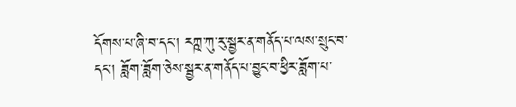དོགས་པ་ཞི་བ་དང་། རཀྵ་ཀུ་རུ་སྦྱར་ན་གནོད་པ་ལས་སྲུང་བ་དང་། ཟློག་ཟློག་ཅེས་སྦྱར་ན་གནོད་པ་བྱུང་བ་ཕྱིར་ཟློག་པ་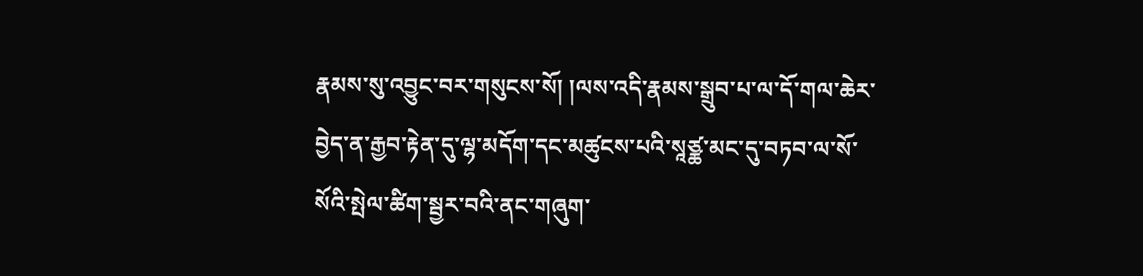རྣམས་སུ་འབྱུང་བར་གསུངས་སོ། །ལས་འདི་རྣམས་སྒྲུབ་པ་ལ་དོ་གལ་ཆེར་བྱེད་ན་རྒྱབ་རྟེན་དུ་ལྷ་མདོག་དང་མཚུངས་པའི་སཱཙྪ་མང་དུ་བཏབ་ལ་སོ་སོའི་སྤེལ་ཚིག་སྦྱར་བའི་ནང་གཞུག་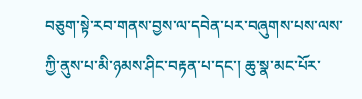བཅུག་སྟེ་རབ་གནས་བྱས་ལ་དབེན་པར་བཞུགས་པས་ལས་ཀྱི་ནུས་པ་མི་ཉམས་ཤིང་བརྟན་པ་དང་། ཆུ་སྣ་མང་པོར་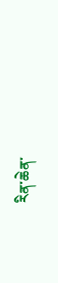རིན་ཆེན་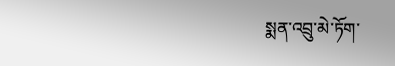སྨན་འབྲུ་མེ་ཏོག་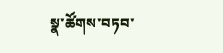སྣ་ཚོགས་བཏབ་